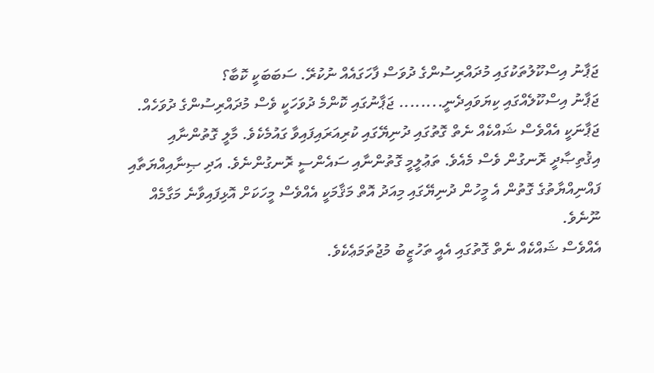ޖަޕާނު އިސްކޫލުތަކުގައި މުދައްރިސުންގެ ދުވަސް ފާހަގައެއް ނުކުރޭ. ސަބަބަކީ ކޮބާ؟
ޖަޕާނު އިސްކޫލެއްގައި ކިޔަވައިދެނީ........ ޖަޕާނުގައި ކޮންމެ ދުވަހަކީ ވެސް މުދައްރިސުންގެ ދުވަހެއް.
ޖަޕާނަކީ އެއްވެސް ޝައްކެއް ނެތް ގޮތުގައި ދުނިޔޭގައި ކުރިއަރައިފައިވާ ގައުމެކެވެ. މާލީ ގޮތުންނާއި އިޤުތިޞާދީ ރޮނގުން ވެސް މެއެވެ. ތަޢުލީމީ ގޮތުންނާއި ސައެންސީ ރޮނގުންނެވެ. އަދި ޞިނާއިއްޔަތާއި ފައްނިއްޔާތުގެ ގޮތުން އެ މީހުން ދުނިޔޭގައި މިއަދު އޮތް މަޤާމަކީ އެއްވެސް މީހަކަށް އޮޅިފައިވާނެ މަގާމެއް ނޫނެވެ.
އެއްވެސް ޝައްކެއް ނެތް ގޮތުގައި އެއީ ތަހުޒީބު މުޖުތަމަޢެކެވެ.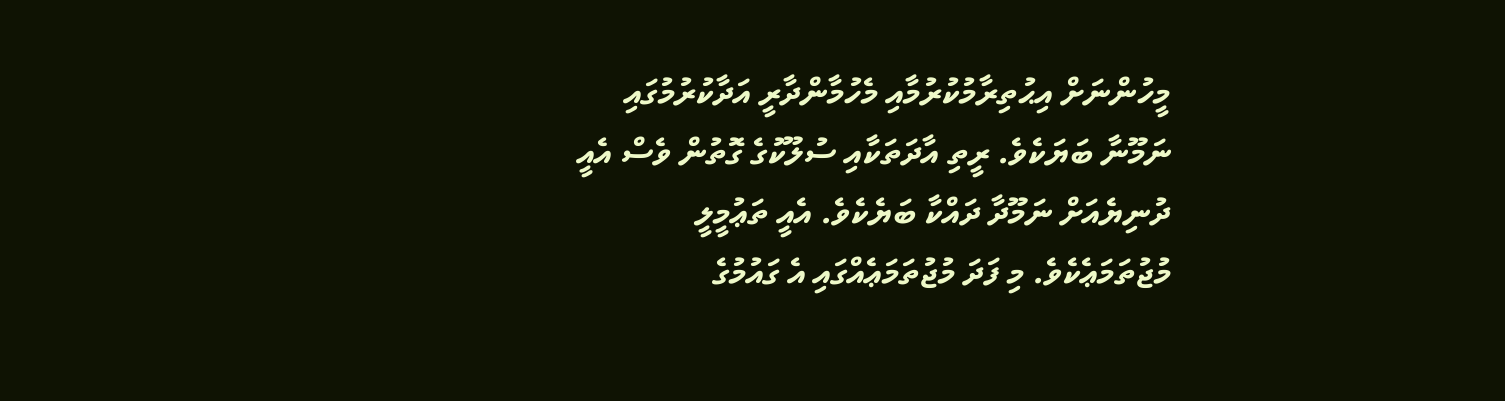މީހުންނަށް އިޙުތިރާމުކުރުމާއި މެހުމާންދާރީ އަދާކުރުމުގައި ނަމޫނާ ބަޔަކެވެ. ރީތި އާދަތަކާއި ސުލޫކުގެ ގޮތުން ވެސް އެއީ ދުނިޔެއަށް ނަމޫދާ ދައްކާ ބަޔެކެވެ. އެއީ ތަޢުމީލީ މުޖުތަމަޢެކެވެ. މި ފަދަ މުޖުތަމަޢެއްގައި އެ ގައުމުގެ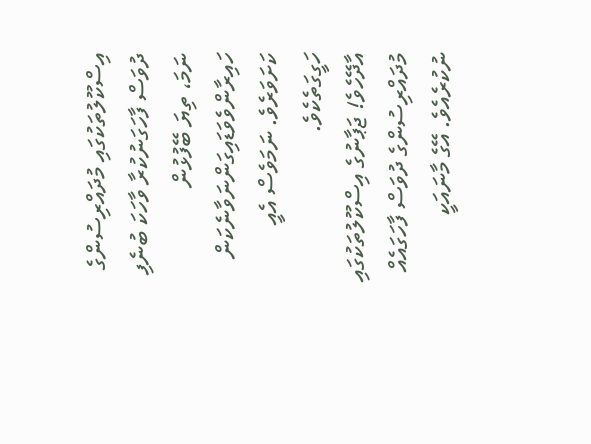އިސްކޫލުތަކުގައި މުދައްރިސުންގެ ދުވަސް ފާހަގަނުކުރާ ވާހަކަ ބުނެފި ނަމަ، ތިޔަ ބޭފުޅުން ހައިރާންވެވަޑައިގަންނަވާނެކަން ކަށަވަރެވެ. ނަމަވެސް އެއީ ހަގީގަތެކެވެ.
އާދޭހެވެ! ޖަޕާނުގެ އިސްކޫލުތަކުގައި މުދައްރިސުންގެ ދުވަސް ފާހަގައެއް ނުކުރެއެވެ. އޭގެ މާނައަކީ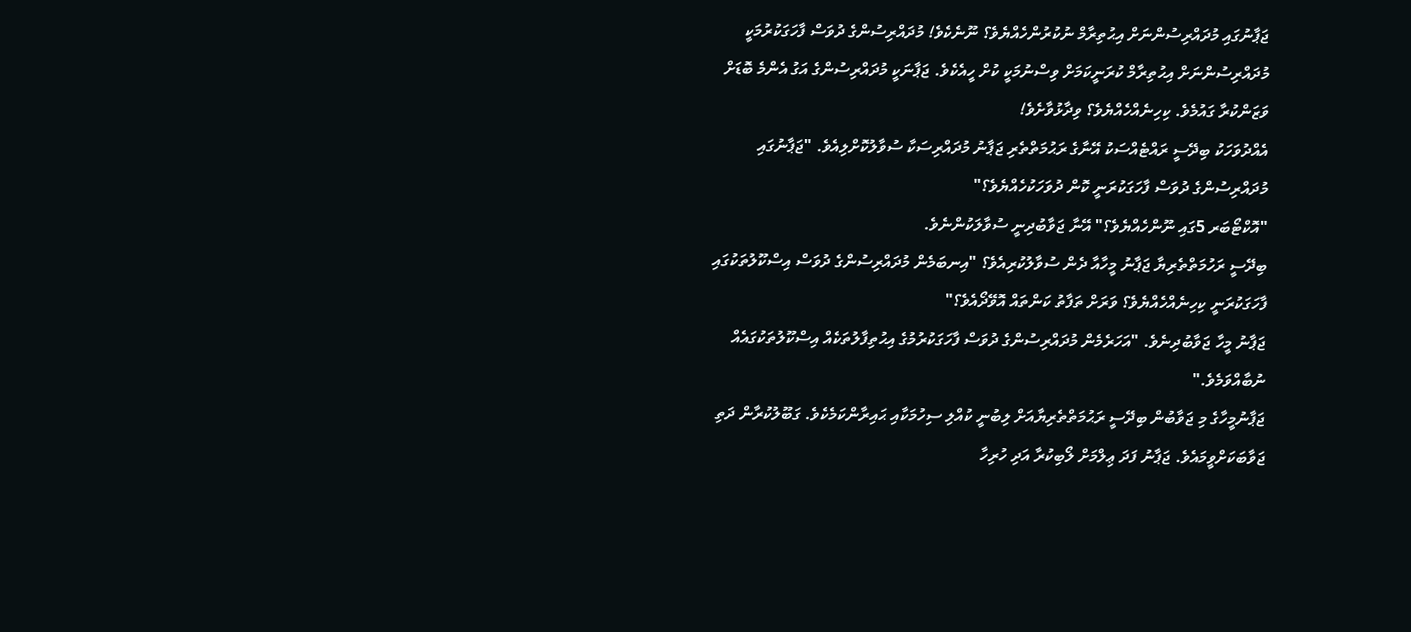ޖަޕާނުގައި މުދައްރިސުންނަށް އިޙުތިރާމް ނުކުރުންހެއްޔެވެ؟ ނޫނެކެވެ! މުދައްރިސުންގެ ދުވަސް ފާހަގަކުރުމަކީ މުދައްރިސުންނަށް އިޙުތިރާމް ކުރަނީކަމަށް ވިސްނުމަކީ ކުށް ހީއެކެވެ. ޖަޕާނަކީ މުދައްރިސުންގެ އަގު އެންމެ ބޮޑަށް ވަޒަންކުރާ ގައުމެވެ. ކިހިނެއްހެއްޔެވެ؟ ވިދާޅުވާށެވެ!
އެއްދުވަހަކު ބިދޭސީ ރައްޓެއްސަކު އޭނާގެ ރަޙުމަތްތެރި ޖަޕާނު މުދައްރިސަކާ ސުވާލުކޮށްލިއެވެ. "ޖަޕާނުގައި މުދައްރިސުންގެ ދުވަސް ފާހަގަކުރަނީ ކޮން ދުވަހަކުހެއްޔެވެ؟"
"އޮކްޓޯބަރ 5ގައި ނޫންހެއްޔެވެ؟" އޭނާ ޖަވާބުދިނީ ސުވާލަކުންނެވެ.
ބިދޭސީ ރަހުމަތްތެރިޔާ ޖަޕާނު މީހާއާ ދެން ސުވާލުކުރިއެވެ؟ "އިނބަމެން މުދައްރިސުންގެ ދުވަސް އިސްކޫލުތަކުގައި ފާހަގަކުރަނީ ކިހިނެއްހެއްޔެވެ؟ ވަރަށް ތަފާތު ކަންތައް އޮވޭދޯއެވެ؟"
ޖަޕާނު މީހާ ޖަވާބުދިނެވެ. "އަހަރެމެން މުދައްރިސުންގެ ދުވަސް ފާހަގަކުރުމުގެ އިޙުތިފާލުތަކެއް އިސްކޫލުތަކުގައެއް ނުބާއްވަމެވެ."
ޖަޕާނުމީހާގެ މި ޖަވާބުން ބިދޭސީ ރަޙުމަތްތެރިޔާއަށް ލިބުނީ ކުއްލި ސިހުމަކާއި ޙައިރާންކަމެކެވެ. ގަބޫލުކުރާން ދަތި ޖަވާބަކަށްވީމައެވެ. ޖަޕާނު ފަދަ ޢިލްމަށް ލޯބިކުރާ އަދި ހުރިހާ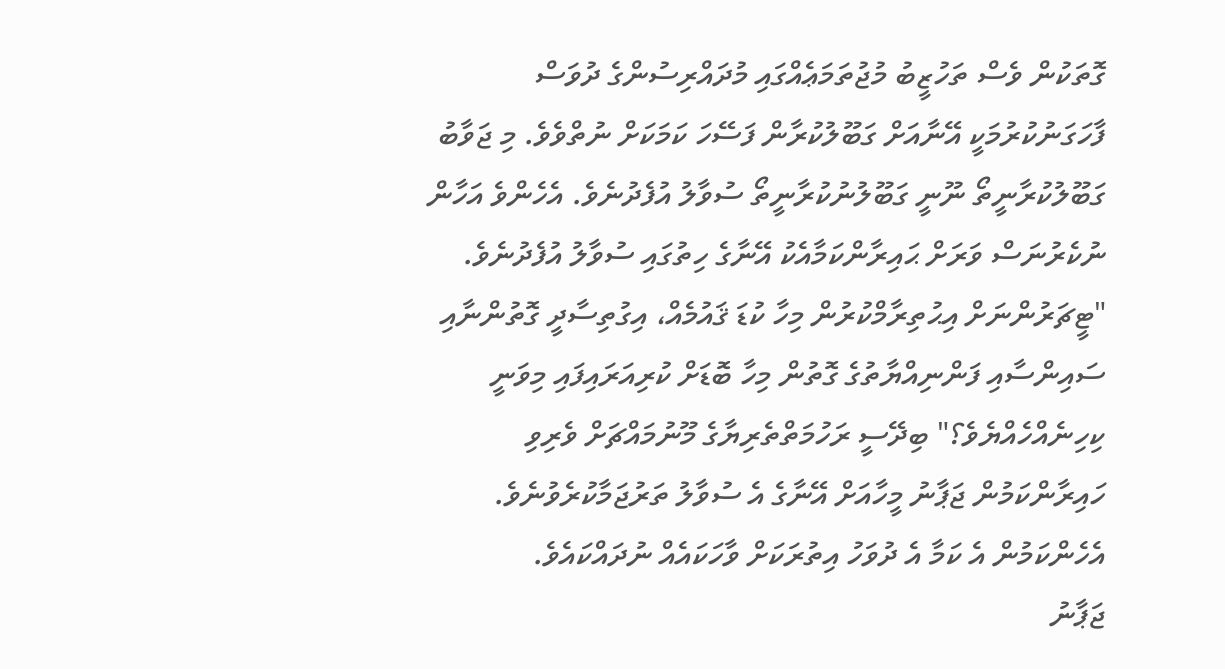ގޮތަކުން ވެސް ތަހުޒީބު މުޖުތަމަޢެއްގައި މުދައްރިސުންގެ ދުވަސް ފާހަގަނުކުރުމަކީ އޭނާއަށް ގަބޫލުކުރާން ފަސޭހަ ކަމަކަށް ނުތްވެވެ. މި ޖަވާބު ގަބޫލުކުރާނީތޯ ނޫނީ ގަބޫލުނުކުރާނީތޯ ސުވާލު އުފެދުނެވެ. އެހެންވެ އަހާން ނުކެރުނަސް ވަރަށް ޙައިރާންކަމާއެކު އޭނާގެ ހިތުގައި ސުވާލު އުފެދުނެވެ. "ޓީޗަރުންނަށް އިޙުތިރާމްކުރުން މިހާ ކުޑަ ޤައުމެއް، އިގުތިސާދީ ގޮތުންނާއި ސައިންސާއި ފަންނިއްޔާތުގެ ގޮތުން މިހާ ބޮޑަށް ކުރިއަރައިފައި މިވަނީ ކިހިނެއްހެއްޔެވެ؟" ބިދޭސީ ރަހުމަތްތެރިޔާގެ މޫނުމައްޗަށް ވެރިވި ހައިރާންކަމުން ޖަޕާނު މީހާއަށް އޭނާގެ އެ ސުވާލު ތަރުޖަމާކުރެވުނެވެ. އެހެންކަމުން އެ ކަމާ އެ ދުވަހު އިތުރަކަށް ވާހަކައެއް ނުދައްކައެވެ.
ޖަޕާނު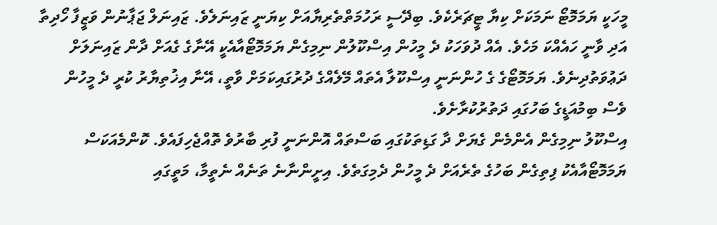މީހަކީ ޔަމަމޮޓޯ ނަމަކަށް ކިޔާ ޓީޗަރެކެވެ. ބިދޭސީ ރަހުމަތްތެރިޔާއަށް ކިޔަނީ ޒައިނަލެވެ. ޒައިނަލް ޖަޕާނުން ވަޒީފާ ހޯދިތާ އަދި ވާނީ ހައެއްކަ މަހެވެ. އެއް ދުވަހަކު ދެ މީހުން އިސްކޫލުން ނިމިގެން ޔަމަމޮޓޯއާއެކީ އޭނާގެ ގެއަށް ދާން ޒައިނަލަށް ދަޢުވަތުދިނެވެ. ޔަމަމޮޓޯގެ ގެ ހުންނަނީ އިސްކޫލާ އެތައް މޭލެއްގެ ދުރުގައިކަމަށް ވާތީ، އޭނާ އިޚުތިޔާރު ކުރީ ދެ މީހުން ވެސް ބިމުއަޑީގެ ބަހުގައި ދަތުރުކުރާށެވެ.
އިސްކޫލު ނިމިގެން އެންމެން ގެޔަށް ދާ ގަޑިތަކުގައި ބަސްތައް އޮންނަނީ ފުރި ބާރުވެ ތޮއްޖެހިފައެވެ. ކޮންމެއަކަސް ޔަމަމޮޓޯއާއެކު ފިތިގެން ބަހުގެ ތެރެއަށް ދެ މީހުން ދެމިގަތެވެ. އިށީންނާނެ ތަނެއް ނެތީމާ، މަތީގައި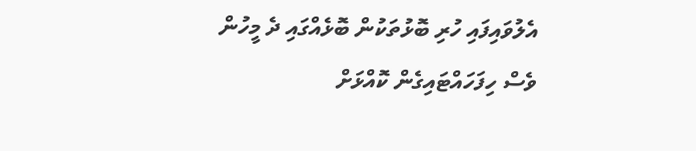އެލުވައިފައި ހުރި ބޮޅުތަކުން ބޮޅެއްގައި ދެ މީހުން ވެސް ހިފަހައްޓައިގެން ކޮއްޅަށް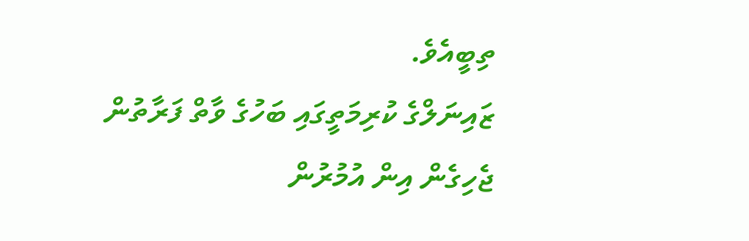ތިބީއެވެ.
ޒައިނަލްގެ ކުރިމަތީގައި ބަހުގެ ވާތް ފަރާތުން ޖެހިގެން އިން އުމުރުން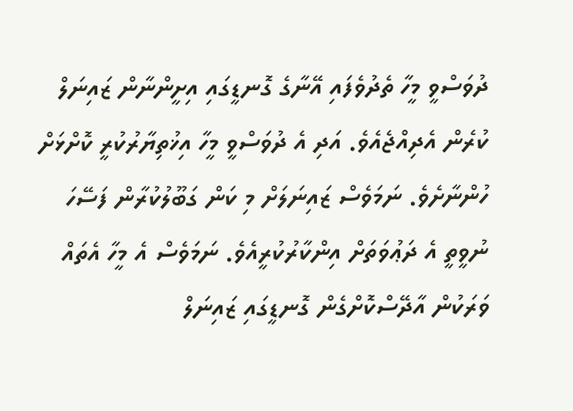ދުވަސްވީ މީހާ ތެދުވެފައި އޭނާގެ ގޮނޑީގައި އިށީންނާން ޒައިނަލް ކުރެން އެދިއްޖެއެވެ. އަދި އެ ދުވަސްވީ މީހާ އިޚުތިޔާރުކުރީ ކޮށްޅަށް ހުންނާށެވެ. ނަމަވެސް ޒައިނަލަށް މި ކަން ގަބޫލުކުރާން ފަސޭހަ ނުވީތީ އެ ދަޢުވަތަށް އިންކާރުކުރީއެވެ. ނަމަވެސް އެ މީހާ އެތައް ވަރަކުން އާދޭސްކޮށްގެން ގޮނޑީގައި ޒައިނަލް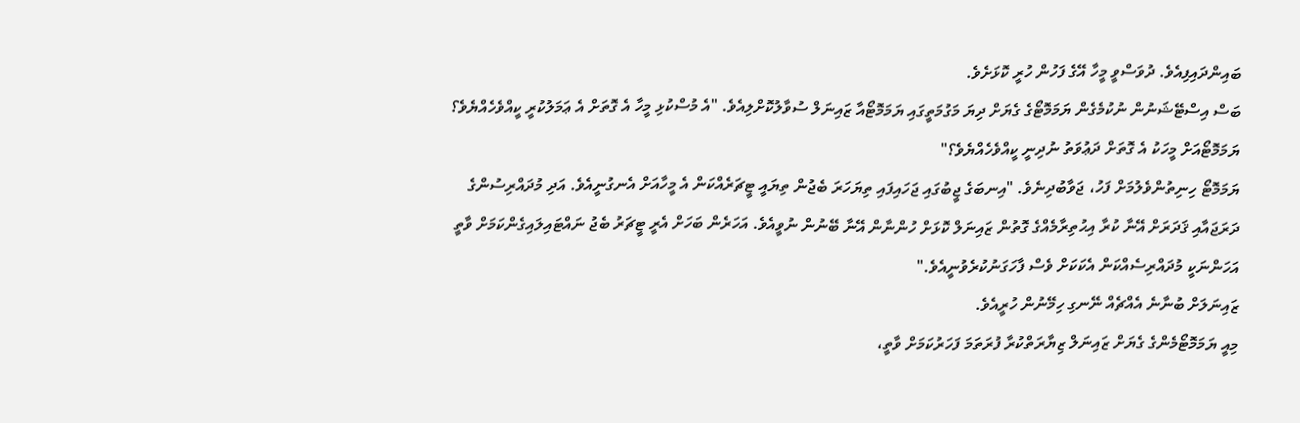ބައިންދައިފިއެވެ. ދުވަސްވީ މީހާ އޭގެ ފަހުން ހުރީ ކޮޅަށެވެ.
ބަސް އިސްޓޭޝަނުން ނުކުމެގެން ޔަމަމޮޓޯގެ ގެޔަށް ދިޔަ މަގުމަތީގައި ޔަމަމޮޓޯއާ ޒައިނަލް ސުވާލުކޮށްލިއެވެ. "އެ މުސްކުޅި މީހާ އެ ގޮތަށް އެ ޢަމަލުކުރީ ކީއްވެހެއްޔެވެ؟ ޔަމަމޮޓޯއަށް މީހަކު އެ ގޮތަށް ދަޢުވަތު ނުދިނީ ކީއްވެހެއްޔެވެ؟"
ޔަމަމޮޓޯ ހިނިތުންވެލުމަށް ފަހު، ޖަވާބުދިނެވެ. "އިނބަގެ ޖީބުގައި ޖަހައިފައި ތިޔަހަރަ ބެޖުން ތިޔައީ ޓީޗަރެއްކަން އެ މީހާއަށް އެނގުނީއެވެ. އަދި މުދައްރިސުންގެ ދަރަޖައާއި ޤަދަރަށް އޭނާ ކުރާ އިޙުތިރާމެއްގެ ގޮތުން ޒައިނަލް ކޮޅަށް ހުންނާން އޭނާ ބޭނުން ނުވީއެވެ. އަހަރެން ބަހަށް އެރީ ޓީޗަރު ބެޖު ނައްޓައިލައިގެންކަމަށް ވާތީ އަހަންނަކީ މުދައްރިސެއްކަން އެކަކަށް ވެސް ފާހަގަނުކުރެވުނީއެވެ."
ޒައިނަލަށް ބުނާނެ އެއްޗެއް ނޭނގި ހިމޭނުން ހުރީއެވެ.
މިއީ ޔަމަމޮޓޯމެންގެ ގެޔަށް ޒައިނަލް ޒިޔާރަތްކުރާ ފުރަތަމަ ފަހަރުކަމަށް ވާތީ،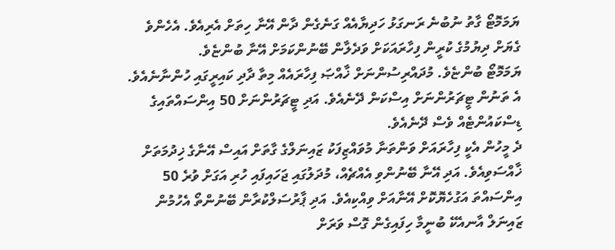ޔަމަމޮޓޯ ގާތު ނުބުނެ ރަނގަޅު ހަދިޔާއެއް ގަނެގެން ދާން އޭނާ ހިތަށް އެރިއެވެ. އެހެންވެ ގެޔަށް ދިޔުމުގެ ކުރީން ފިހާރައަކަށް ވަދެލާން ބޭނުންކަމަށް އޭނާ ބުންޏެވެ.
ޔަމަމޮޓޯ ބުންޏެވެ. މުދައްރިސުންނަށް ޚާއްޞަ ފިހާރައެއް މިތާ ދާދި ކައިރީގައި ހުންނާނެއެވެ. އެ ތަނުން ޓީޗަރުންނަށް އިސްކަން ދޭނެއެވެ. އަދި ޓީޗަރުންނަށް 50 އިންސައްތައިގެ ޑިސްކައުންޓެއް ވެސް ދޭނެއެވެ.
ދެ މީހުން އެކީ ފިހާރައަށް ވަންތަނާ މުވައްޒިފަކު ޒައިނަލްގެ ގާތަށް އައިސް އޭނާގެ ޚިދުމަތަށް ޚާއްސަވިއެވެ. އަދި އޭނާ ބޭނުންވި އެއްޗެއް، މުދަލުގައި ޖަހައިފައި ހުރި އަގަށް ވުރެ 50 އިންސައްތަ އަގުހެޔޮކޮށް އޭނާއަށް ވިއްކިއެވެ. އަދި ޕާރުސަލްކުރާން ބޭނުންތޯ އެހުމުން ޒައިނަލް އާނއެކޭ ބުނީމާ ހިފައިގެން ގޮސް ވަރަށް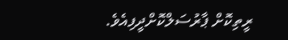ރީތިކޮށް ޕާރުސަލްކޮށްދީފިއެވެ.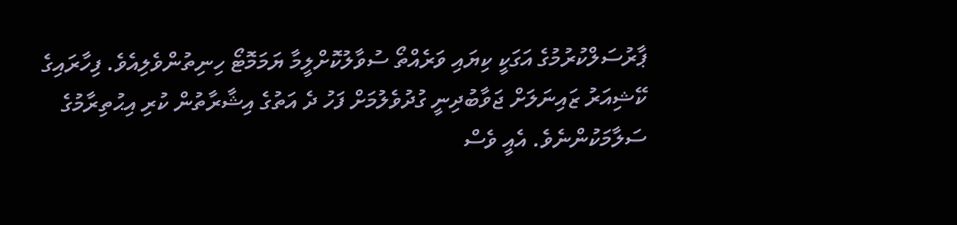ޕާރުސަލްކުރުމުގެ އަގަކީ ކިޔައި ވަރެއްތޯ ސުވާލުކޮށްލީމާ ޔަމަމޮޓޯ ހިނިތުންވެލިއެވެ. ފިހާރައިގެ ކޭޝިއަރު ޒައިނަލަށް ޖަވާބުދިނީ ގުދުވެލުމަށް ފަހު ދެ އަތުގެ އިޝާރާތުން ކުރި އިޙުތިރާމުގެ ސަލާމަކުންނެވެ. އެއީ ވެސް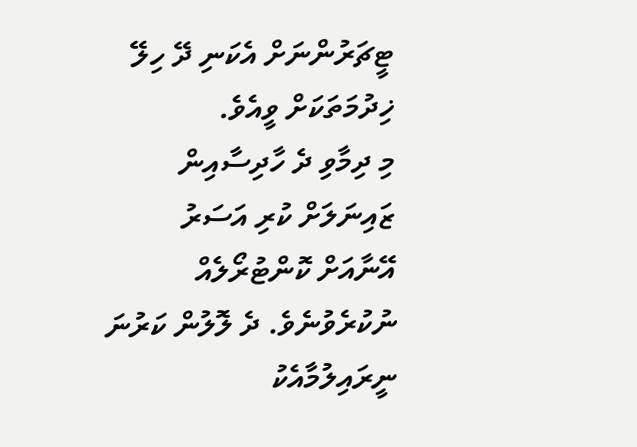ޓީޗަރުންނަށް އެކަނި ދޭ ހިލޭ ޚިދުމަތަކަށް ވީއެވެ.
މި ދިމާވި ދެ ހާދިސާއިން ޒައިނަލަށް ކުރި އަސަރު އޭނާއަށް ކޮންޓުރޯލެއް ނުކުރެވުނެވެ. ދެ ލޮލުން ކަރުނަ ނީރައިލުމާއެކު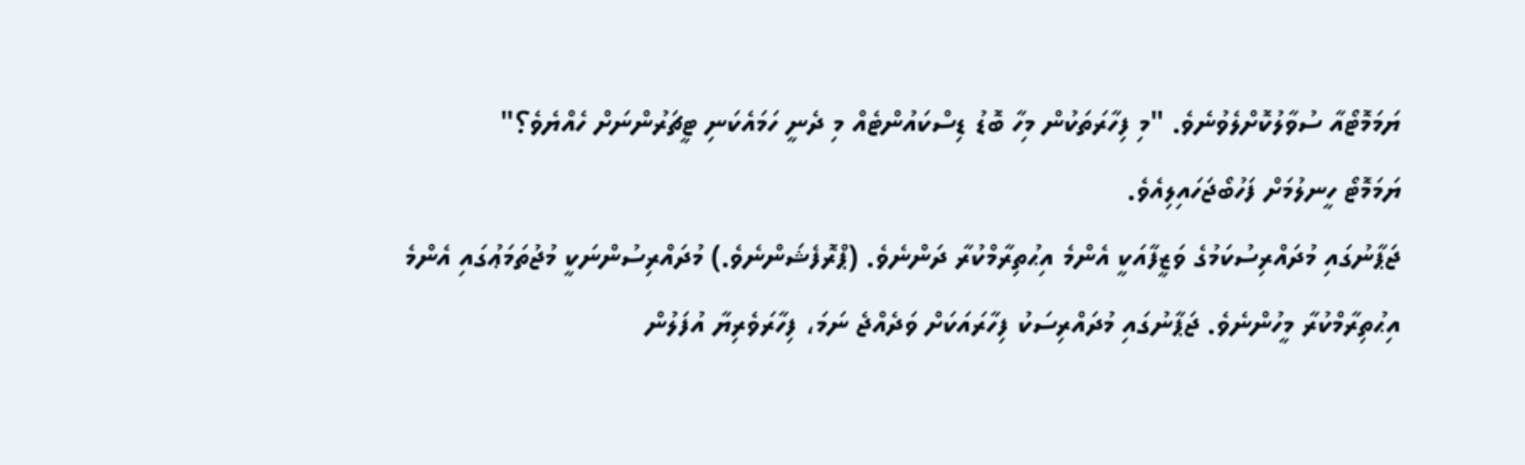ޔަމަމޮޓޯއާ ސުވާލުކޮށްލެވުނެވެ. "މި ފިހާރަތަކުން މިހާ ބޮޑު ޑިސްކައުންޓެއް މި ދެނީ ހަމައެކަނި ޓީޗަރުންނަށް ހެއްޔެވެ؟"
ޔަމަމޮޓޯ ހީނލުމަށް ފަހުބޯޖަހައިލިއެވެ.
ޖަޕާނުގައި މުދައްރިސުކަމުގެ ވަޒީފާއަކީ އެންމެ އިޙުތިރާމްކުރާ ދަންނެވެ. (ޕްރޮފެޝަންނެވެ.) މުދައްރިސުންނަކީ މުޖުތަމަޢުގައި އެންމެ އިޙުތިރާމްކުރާ މީހުންނެވެ. ޖަޕާނުގައި މުދައްރިސަކު ފިހާރައަކަށް ވަދެއްޖެ ނަމަ، ފިހާރަވެރިޔާ އުފަލުން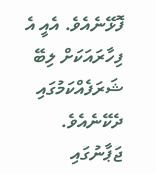ފޮޅޭނެއެވެ. އެއީ އެ ފިހާރައަކަށް ލިބޭ ޝަރަފެއްކަމުގައި ދެކޭނެއެވެ.
ޖަޕާނުގައި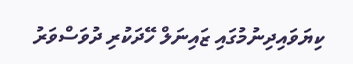ކިޔަވައިދިނުމުގައި ޒައިނަލް ހޭދަކުރި ދުވަސްވަރު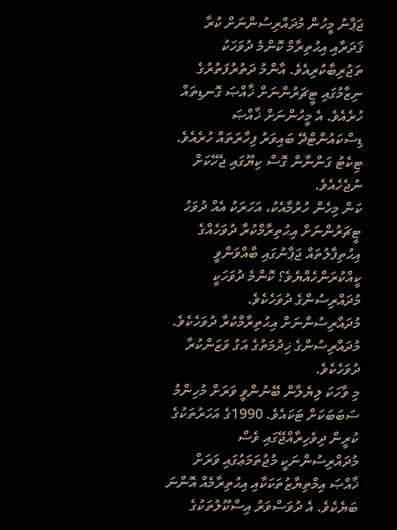ޖަޕާނު މީހުން މުދައްރިސުންނަށް ކުރާ ޤަދަރާއި އިޙުތިރާމް ކޮންމެ ދުވަހަކު ތަޖުރިބާކުރިއެވެ. އާންމު ދަތުރުފަތުރުގެ ނިޒާމުގައި ޓީޗަރުންނަށް ޚާއްޞަ ގޮނޑިތައް ހުރެއެވެ. އެ މީހުންނަށް ޚާއްޞަ ޑިސްކައުންޓްދޭ ބައިވަރު ފިހާރަތައް ހުރެއެވެ. ޓިކެޓު ގަންނާން ގޮސް ކިޔޫގައި ޖެހޭކަށް ނުޖެހެއެވެ.
ކަން މިހެން ހުރުމާއެކު، އަހަރަކު އެއް ދުވަހު ޓީޗަރުންނަށް އިޙުތިރާމްކުރާ ދުވަހެއްގެ އިޙުތިފާލުތައް ޖަޕާނުގައި ބާއްވަންވީ ކީއްކުރަންހެއްޔެވެ؟ ކޮންމެ ދުވަހަކީ މުދައްރިސުންގެ ދުވަހެކެވެ. މުދައްރިސުންނަށް އިޙުތިރާމްކުރާ ދުވަހެކެވެ. މުދައްރިސުންގެ ޚިދުމަތުގެ އަގު ވަޒަންކުރާ ދުވަހެކެވެ.
މި ވާހަކަ ލިޔެލާން ބޭނުންވީ ވަރަށް މުހިންމު ސަބަބަކަށް ޓަކައެވެ. 1990ގެ އަހަރުތަކުގެ ކުރީން ދިވެހިރާއްޖޭގައި ވެސް މުދައްރިސުންނަކީ މުޖުތަމަޢުގައި ވަރަށް ޚާއްޞަ އިމްތިޔާޒުތަކަކާއި އިޙުތިރާމެއް އޮންނަ ބަޔެކެވެ. އެ ދުވަސްވަރު އިސްކޫލުތަކުގެ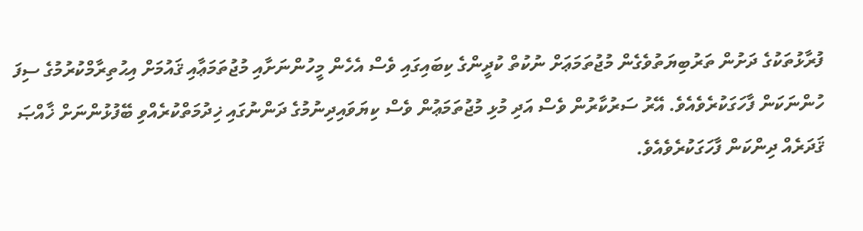ފުރާޅުތަކުގެ ދަށުން ތަރުބިޔަތުވެގެން މުޖުތަމަޢަށް ނުކުތް ކުދީންގެ ކިބައިގައި ވެސް އެހެން މީހުންނަށާއި މުޖުތަމަޢާއި ޤައުމަށް އިޙުތިރާމްކުރުމުގެ ސިފަ ހުންނަކަން ފާހަގަކުރެވެއެވެ. އޭރު ސަރުކާރުން ވެސް އަދި މުޅި މުޖުތަމަޢުން ވެސް ކިޔަވައިދިނުމުގެ ދަންނުގައި ޚިދުމަތްކުރެއްވި ބޭފުޅުންނަށް ޚާއްޞަ ޤަދަރެއް ދިންކަން ފާހަގަކުރެވެއެވެ.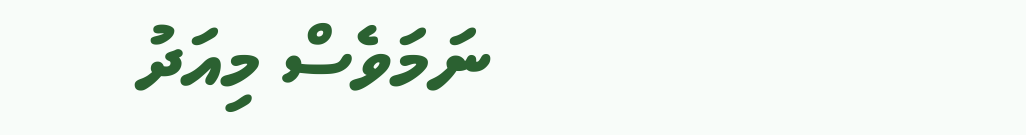ނަމަވެސް މިއަދު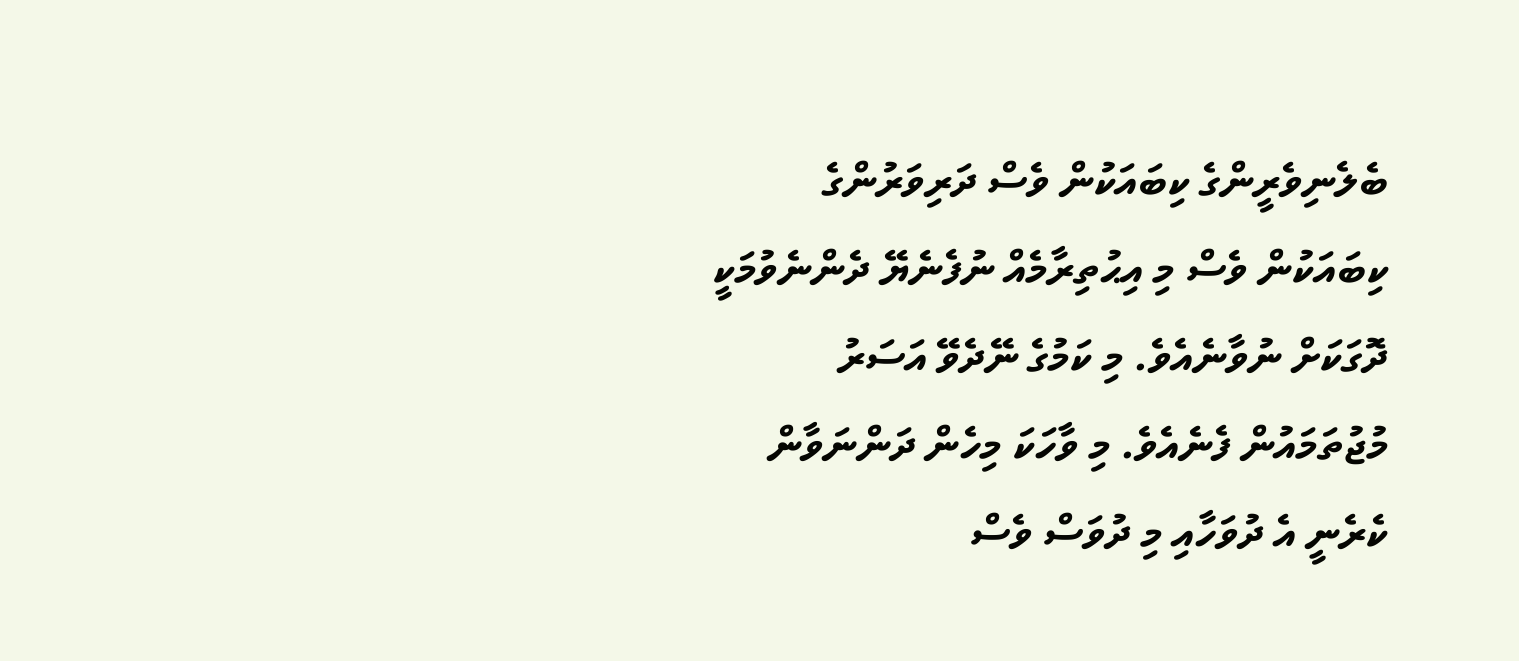ބެލެނިވެރީންގެ ކިބައަކުން ވެސް ދަރިވަރުންގެ ކިބައަކުން ވެސް މި އިޙުތިރާމެއް ނުފެނެޔޭ ދެންނެވުމަކީ ދޮގަކަށް ނުވާނެއެވެ. މި ކަމުގެ ނޭދެވޭ އަސަރު މުޖުތަމައުން ފެނެއެވެ. މި ވާހަކަ މިހެން ދަންނަވާން ކެރެނީ އެ ދުވަހާއި މި ދުވަސް ވެސް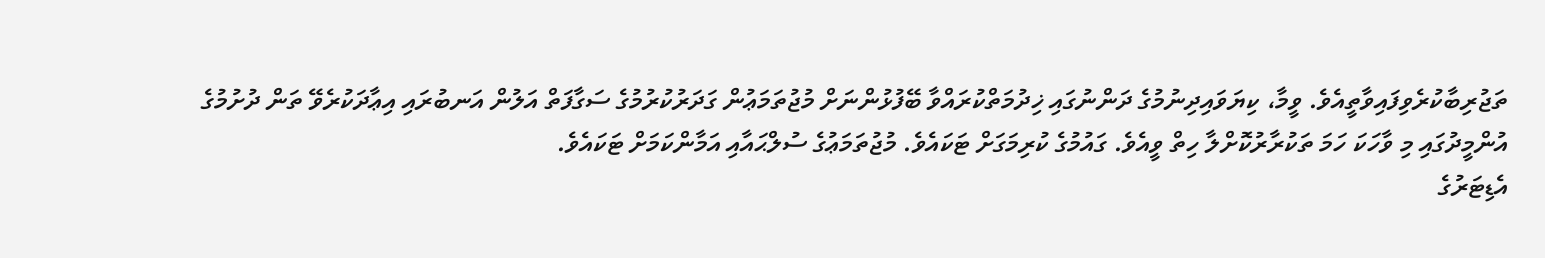ތަޖުރިބާކުރެވިފައިވާތީއެވެ. ވީމާ، ކިޔަވައިދިނުމުގެ ދަންނުގައި ޚިދުމަތްކުރައްވާ ބޭފުޅުންނަށް މުޖުތަމަޢުން ގަދަރުކުރުމުގެ ސަގާފަތް އަލުން އަނބުރައި އިޢާދަކުރެވޭ ތަން ދުށުމުގެ އުންމީދުގައި މި ވާހަކަ ހަމަ ތަކުރާރުކޮށްލާ ހިތް ވީއެވެ. ގައުމުގެ ކުރިމަގަށް ޓަކައެވެ. މުޖުތަމަޢުގެ ސުލްޙައާއި އަމާންކަމަށް ޓަކައެވެ.
އެޑިޓަރުގެ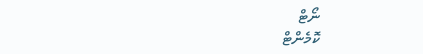ނޯޓް
ކޮމެންޓް